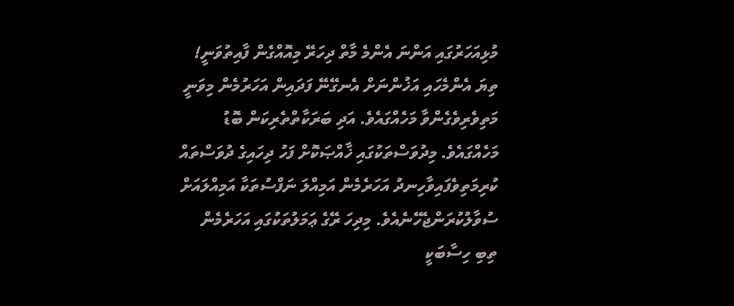މުޅިއަހަރުގައި އަންނަ އެންމެ މާތް ދިހަރޭ މިއޮއްގެން ފާއިތުވަނީ!
ތިޔަ އެންމެހައި އަޚުންނަށް އެނގޭނޭ ފަދައިން އަހަރުމެން މިވަނީ މަތިވެރިވެގެންވާ މަހެއްގައެވެ. އަދި ބަރަކާތްތެރިކަން ބޮޑު މަހެއްގައެވެ. މިދުވަސްތަކުގައި ޚާއްޞަކޮށް ފަހު ދިހައިގެ ދުވަސްތައް ކުރިމަތިވެފައިވާހިނދު އަހަރެމެން އަމިއްލަ ނަފްސުތަކާ އަމިއްލައަށް ސުވާލުކުރަންޖެހޭނެއެވެ. މިދިހަ ރޭގެ ޢަމަލުތަކުގައި އަހަރެމެން ތިބި ހިސާބަކީ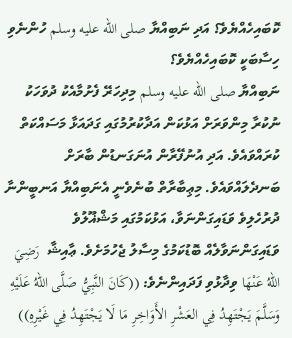ކޮބައިހެއްޔެވެ؟ އަދި ނަބިއްޔާ صلى الله عليه وسلم ހުންނެވި ހިސާބަކީ ކޮބައިހެއްޔެވެ؟
ނަބިއްޔާ صلى الله عليه وسلم މިދިހަރޭ ފެށުމާއެކު ދުވަހަކު ނުކުރާ މިންވަރަށް އަޅުކަން އަދާކުރުމުގައި ގަދައަޅާ މަސައްކަތް ކުރައްވައެވެ. އަދި އުނުފޭރާން އުނަގަނޑުން ބާރަށް ބަނދެލައްވައެވެ. މިޢިބާރާތް ބުނެވެނީ އެނަބިއްޔާ އަނބީންނާ ދުރުހެލިވެ ވަޑައިގަންނަވާ، އަޅުކަމުގައި މަޝްޣޫލުވެ ވަޑައިގަންނަވާލެއް ބޮޑުކަމުގެ މިސާލު ޖެހުމަށެވެ. ޢާއިޝާ  رَضِيَ اللهُ عَنْهَا ވިދާޅުވި ފަދައިންނެވެ: ((كَانَ النَّبِيُّ صَلَّى اللهُ عَلَيْهِ وَسَلَّمَ يَجْتَهِدُ فِي العَشْرِ الأَوَاخِرِ مَا لَا يَجْتَهِدُ فِي غَيْرِهِ))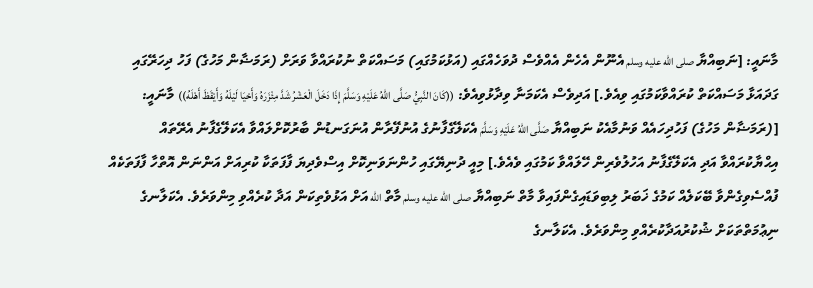މާނައީ: [ނަބިއްޔާ صلى الله عليه وسلم އެނޫން އެހެން އެއްވެސް ދުވަހެއްގައި (އަޅުކަމުގައި) މަސައްކަތް ނުކުރައްވާ ވަރަށް (ރަމަޟާން މަހުގެ) ފަހު ދިހަރޭގައި ގަދައަޅާ މަސައްކަތް ކުރައްވާކަމުގައި ވިއެވެ.] އަދިވެސް އެކަމަނާ ވިދާޅުވިއެވެ: ((كَانَ النَّبِيُّ صَلَّى اللهُ عَلَيْهِ وَسَلَّمَ إِذَا دَخَلَ الْعَشْرُ شَدَّ مِئْزَرَهُ وَأَحْيَا لَيْلَهُ وَأَيْقَظَ أَهْلَهُ))  މާނައީ: [(ރަމަޟާން މަހުގެ) ފަހުދިހައެއް ވަނުމާއެކު ނަބިއްޔާ صَلَّى اللهُ عَلَيْهِ وَسَلَّمَ އެކަލޭގެފާނުގެ އުނުފޭރާން އުނަގަނޑުން ބާރުކޮށްލައްވާ އެކަލޭގެފާނު އެރޭތައް އިޙްޔާކުރައްވާ އަދި އެކަލޭގެފާނު އަހުލުވެރިން ހޭލައްވާ ކަމުގައި ވެއެވެ.] މިއީ ދުނިޔޭގައި ހުންނަވަނިކޮށް އިސްވެދިޔަ ފާފަތަކާ ކުރިއަށް އަންނަން އޮތްހާ ފާފަތަކެއް ފުއްސެވިގެންވާ ބޭކަލެއް ކަމުގެ ޚަބަރު ލިބިވަޑައިގެންފައިވާ މާތް ނަބިއްޔާ صلى الله عليه وسلم މާތް الله އަށް އަޅުވެތިކަން އަދާ ކުރެއްވި މިންވަރެވެ. އެކަލާނގެ ނިޢުމަތްތަކަށް ޝުކުރުއަދާކުރެއްވި މިންވަރެވެ. އެކަލާނގެ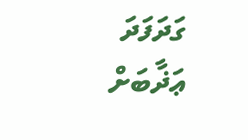ގަދަފަދަ ޢަޛާބަށް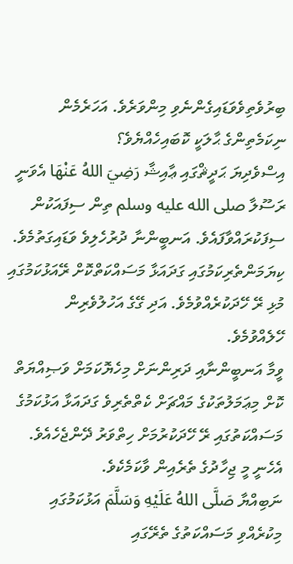ބިރުވެތިވެވަޑައިގެންނެވި މިންވަރެވެ. އަހަރެމެން ނިކަމެތިންގެ ޙާލަކީ ކޮބައިހެއްޔެވެ؟
އިސްވެދިޔަ ޙަދީޘްގައި ޢާއިޝާ رَضِيَ اللهُ عَنْهَا އެވަނީ ރަސޫލާ صلى الله عليه وسلم ތިން ސިފައަކުން ސިފަކުރައްވާފައެވެ. އަނބީންނާ ދުރުހެލިވެ ވަޑައިގަތުމެވެ. ކިޔަމަންތެރިކަމުގައި ގަދައަޅާ މަސައްކަތްކޮށް ރޭއަޅުކަމުގައި މުޅި ރޭ ހޭދަކުރެއްވުމެވެ. އަދި ގޭގެ އަހުލުވެރިން ހޭލެއްވުމެވެ.
ވީމާ އަނބީންނާއި ދަރިންނަށް މިހެޔޮކަމަށް ވަޞިއްޔަތް ކޮށް މިޢަމަލުތަކުގެ މައްޗަށް ކެތްތެރިވެ ގަދައަޅާ އަޅުކަމުގެ މަސައްކަތުގައި ރޭ ހޭދަކުރުމަށް ހިތްވަރު ދޭންޖެހެއެވެ. އެހެނީ މީ ޖިހާދުގެ ތެރެއިން ވާކަމެކެވެ.
ނަބިއްޔާ صَلَّى اللهُ عَلَيْهِ وَسَلَّمَ އަޅުކަމުގައި މިކުރެއްވި މަސައްކަތުގެ ތެރޭގައި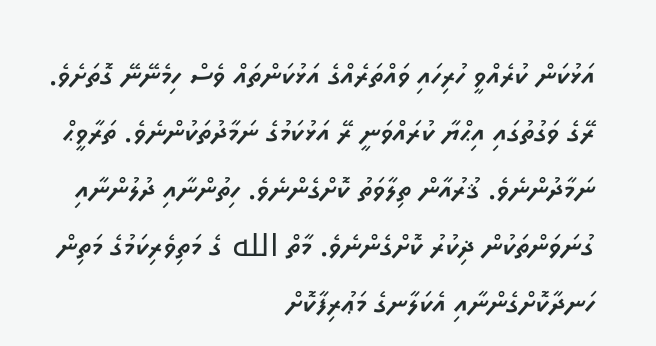އަޅުކަން ކުރެއްވީ ހުރިހައި ވައްތަރެއްގެ އަޅުކަންތައް ވެސް ހިމެނޭނޭ ގޮތަށެވެ. ރޭގެ ވަގުތުގައި އިޙްޔާ ކުރައްވަނީ ރޭ އަޅުކަމުގެ ނަމާދުތަކުންނެވެ. ތަރާވީޙް ނަމާދުންނެވެ. ޤުރުއާން ތިލާވަތު ކޮށްގެންނެވެ. ހިތުންނާއި ދުލުންނާއި ގުނަވަންތަކުން ޛިކުރު ކޮށްގެންނެވެ. މާތް الله ގެ މަތިވެރިކަމުގެ މަތިން ހަނދާކޮށްގެންނާއި އެކަލާނގެ މަޢުރިފާކޮށް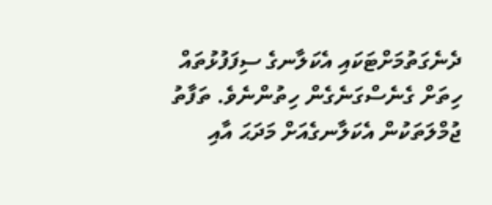ދެނެގަތުމަށްޓަކައި އެކަލާނގެ ސިފަފުޅުތައް ހިތަށް ގެނެސްގަނެގެން ހިތުންނެވެ. ތަފާތު ޖުމްލަތަކުން އެކަލާނގެއަށް މަދަޙަ އާއި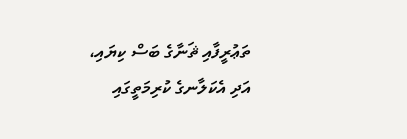ތަޢުރީފާއި ޘަނާގެ ބަސް ކިޔައި، އަދި އެކަލާނގެ ކުރިމަތީގައި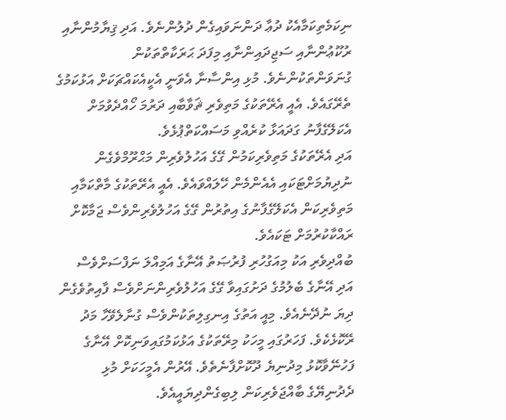ނިކަމެތިކަމާއެކު ދުޢާ ދަންނަވައިގެން ދުލުންނެވެ. އަދި ޤިޔާމުންނާއި ރުކޫޢުންނާއި ސަޖިދައިންނާއި މިފަދަ ޙަރަކާތްތަކުން ގުނަވަންތަކުންނެވެ. މުޅި އިންސާނާ އެވަނީ އެކީއެކައްޗަކަށް އަޅުކަމުގެ ތެރޭގައެވެ. އެއީ އެރޭތަކުގެ މަތިވެރި ޘަވާބާއި ދަރުމަ ހޯއްދެވުމަށް އެކަލޭގެފާނު ގަދައަޅާ ކުރެއްވި މަސައްކަތްޕުޅެވެ.
އަދި އެރޭތަކުގެ މަތިވެރިކަމުން ގޭގެ އަހުލުވެރިން މަޙްރޫމްވެގެން ނުދިޔުމަށްޓަކައި އެއެންމެން ހޭލައްވައެވެ. އެއީ އެރޭތަކުގެ މާތްކަމާއި މަތިވެރިކަން އެކަލޭގެފާނުގެ އިތުރުން ގޭގެ އަހުލުވެރިންވެސް ޖަމާކޮށް ރައްކާކުރުމަށް ޓަކައެވެ.
ބުއްދިވެރި އަކު މިއަގުހުރި ފުރުޞަތު އޭނާގެ އަމިއްލަ ނަފްސަށްވެސް އަދި އޭނާގެ ބެލުމުގެ ދަށުގައިވާ ގޭގެ އަހުލުވެރިންނަށްވެސް ފާއިތުވެގެން ދިޔަ ނުދޭނެއެވެ. މިއީ އަތުގެ އިނގިލިތަކުންވެސް ގުނާލެވޭހާ މަދު ރޭކޮޅެކެވެ. ފަހަރުގައި މީހަކު މިރޭތަކުގެ އަޅުކަމުގައިވަނިކޮށް އޭނާގެ ފަހުނޭވާކޮޅު މިދުނިޔެ ދޫކޮށްފާނެތެވެ. އޭރުން އެމީހަކަށް މުޅި ދެދުނިޔޭގެ ބާއްޖަވެރިކަން ލިބިގެންދިޔައީއެވެ.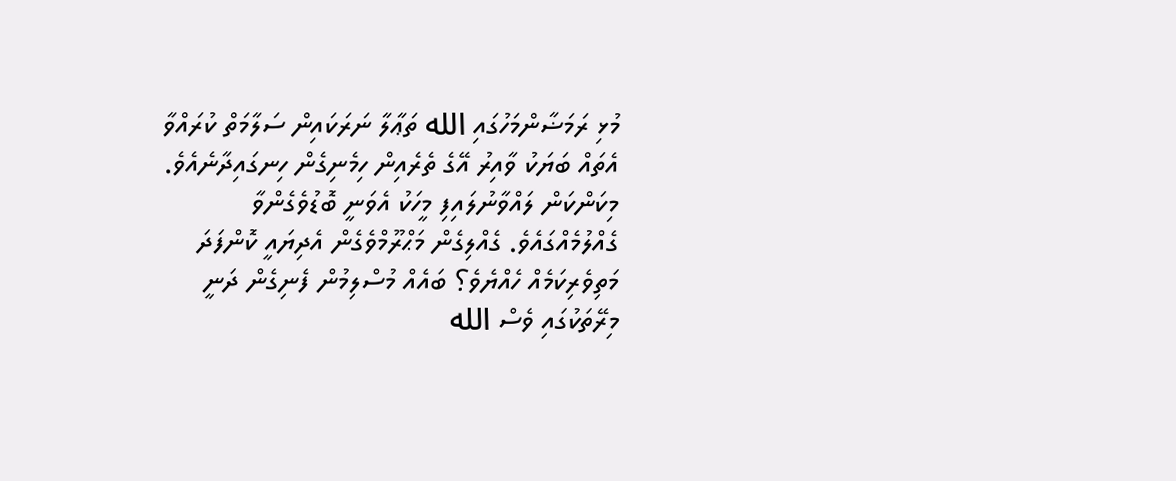މުޅި ރަމަޟާންމަހުގައި الله ތަޢާލާ ނަރަކައިން ސަލާމަތް ކުރައްވާ އެތައް ބަޔަކު ވާއިރު އޭގެ ތެރެއިން ހިމެނިގެން ހިނގައިދާނެއެވެ.  މިކަންކަން ލައްވާނުލައިފި މީހަކު އެވަނީ ބޮޑުވެގެންވާ ގެއްލުމެއްގައެވެ. ގެއްލިގެން މަޙްރޫމްވެގެން އެދިޔައީ ކޮންފަދަ މަތިވެރިކަމެއް ހެއްޔެވެ؟ ބައެއް މުސްލިމުން ފެނިގެން ދަނީ މިރޭތަކުގައި ވެސް الله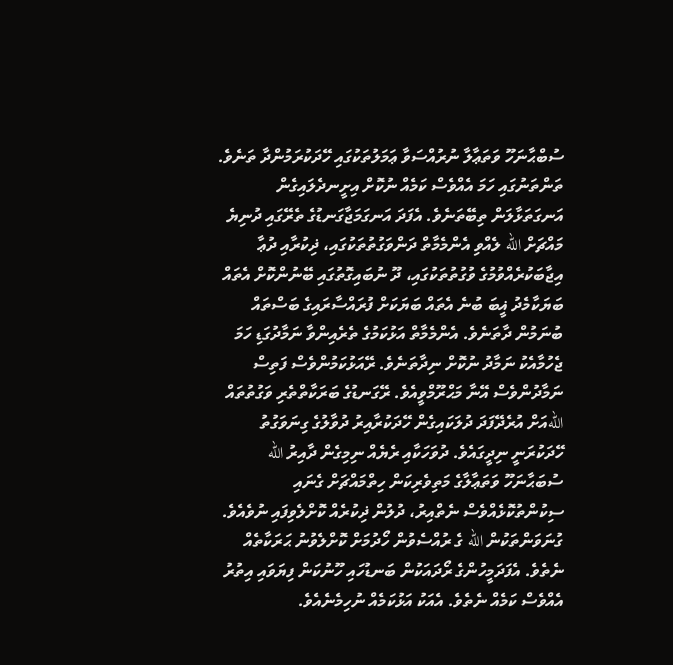ސުބްޙާނަހޫ ވަތަޢާލާ ނުރުއްސަވާ ޢަމަލުތަކުގައި ހޭދަކުރަމުންދާ ތަނެވެ. ތަންތަނުގައި ހަމަ އެއްވެސް ކަމެއް ނުކޮށް އިށީނދެލައިގެން އަނގަތަޅާލަން ތިބޭތަނެވެ. އެފަދަ އަނގަމަޖާގަނޑުގެ ތެރޭގައި ދުނިޔެ މައްޗަށް الله ލެއްވި އެންމެމާތް ދަންވަގުތުތަކުގައި، ޛިކުރާއި ދުޢާ އިޖާބަކުރެއްވުމުގެ ވުގުތުތަކުގައި، ދޫ ނުބައިގޮތުގައި ބޭނުންކޮށް އެތައް ބަޔަކާމެދު ޣީބަ ބުނެ އެތައް ބަޔަކަށް ފުރައްސާރައިގެ ބަސްތައް ބުނަމުން ދާތަނެވެ. އެންމެމާތް އަޅުކަމުގެ ތެރެއިންވާ ނަމާދުގަޑި ހަމަ ޖެހުމާއެކު ނަމާދު ނުކޮށް ނިދާތަނެވެ. ރޭއަޅުކަމުންވެސް ފަތިސް ނަމާދުންވެސް އޭނާ މަޙްރޫމްވީއެވެ. ރޭގަނޑުގެ ބަރަކާތްތެރި ވަގުތުތައް اللهއަށް އުރެދޭފަދަ ދުލަކައިގެން ހޭދަކުރާއިރު ދުވާލުގެ ގިނަވަގުތު ހޭދަކުރަނީ ނިދީގައެވެ. ދުވަހަކާއި ރެޔެއް ނިމިގެން ދާއިރު الله ސުބަޙާނަހޫ ވަތަޢާލާގެ މަތިވެރިކަން ހިތްމައްޗަށް ގެނައި ސިކުންތުކޮޅެއްވެސް ނެތްއިރު، ދުލުން ޛިކުރެއް ކޮށްލެވިފައި ނުވެއެވެ. ގުނަވަންތަކުން الله ގެ ރުއްސެވުން ހޯދުމަށް ކޮށްލެވުނު ޙަރަކާތެއް ނެތެވެ. އެފަދަމީހުންގެ ރޯދައަކުން ބަނޑުހައި ހޫނުކަން ފިޔަވައި އިތުރު އެއްވެސް ކަމެއް ނެތެވެ. އެއަކު އަޅުކަމެއް ނުހިމެނެއެވެ.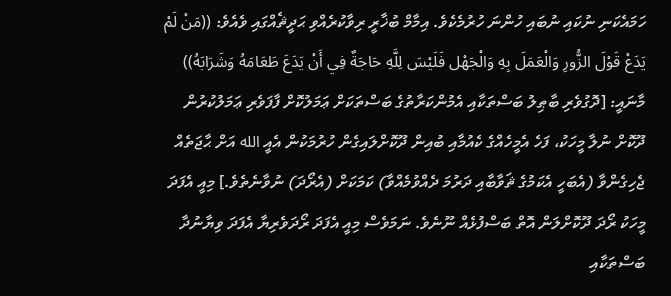ހަމައެކަނި ނުކައި ނުބައި ހުންނަ ހުރުމެކެވެ. އިމާމް ބުޚާރީ ރިވާކުރެއްވި ޙަދީޘެއްގައި ވެއެވެ: ((مَنْ لَمْ يَدَعْ قَوْلَ الزُّورِ وَالْعَمَلَ بِهِ وَالْجَهْل فَلَيْسَ لِلَّهِ حَاجَةٌ فِي أَنْ يَدَعَ طَعَامَهُ وَشَرَابَهُ)) މާނައީ: [ދޮގުވެރި ބާޠިލު ބަސްތަކާއި އެމުންކަރާތުގެ ބަސްތަކަށް ޢަމަލުކޮށް ފާފަވެރި ޢަމަލުކުރުން ދޫކޮށް ނުލާ މީހަކު، ފަހެ އެމީހެއްގެ ކެއުމާއި ބުއިން ދޫކޮށްލައިގެން ހުރުމަކުން އެއީ الله އަށް ޙާޖަތެއް ޖެހިގެންވާ (އެބަހީ އެކަމުގެ ޘަވާބާއި ދަރުމަ ދެއްވުމެއްވާ) ކަމަކަށް (އެރޯދަ) ނުވާނެތެވެ.] މިއީ އެފަދަ މީހަކު ރޯދަ ދޫކޮށްލަން އޮތް ބަސްފުޅެއް ނޫނެވެ. ނަމަވެސް މިއީ އެފަދަ ރޯދަވެރިޔާ އެފަދަ ވިޔާނުދާ ބަސްތަކާއި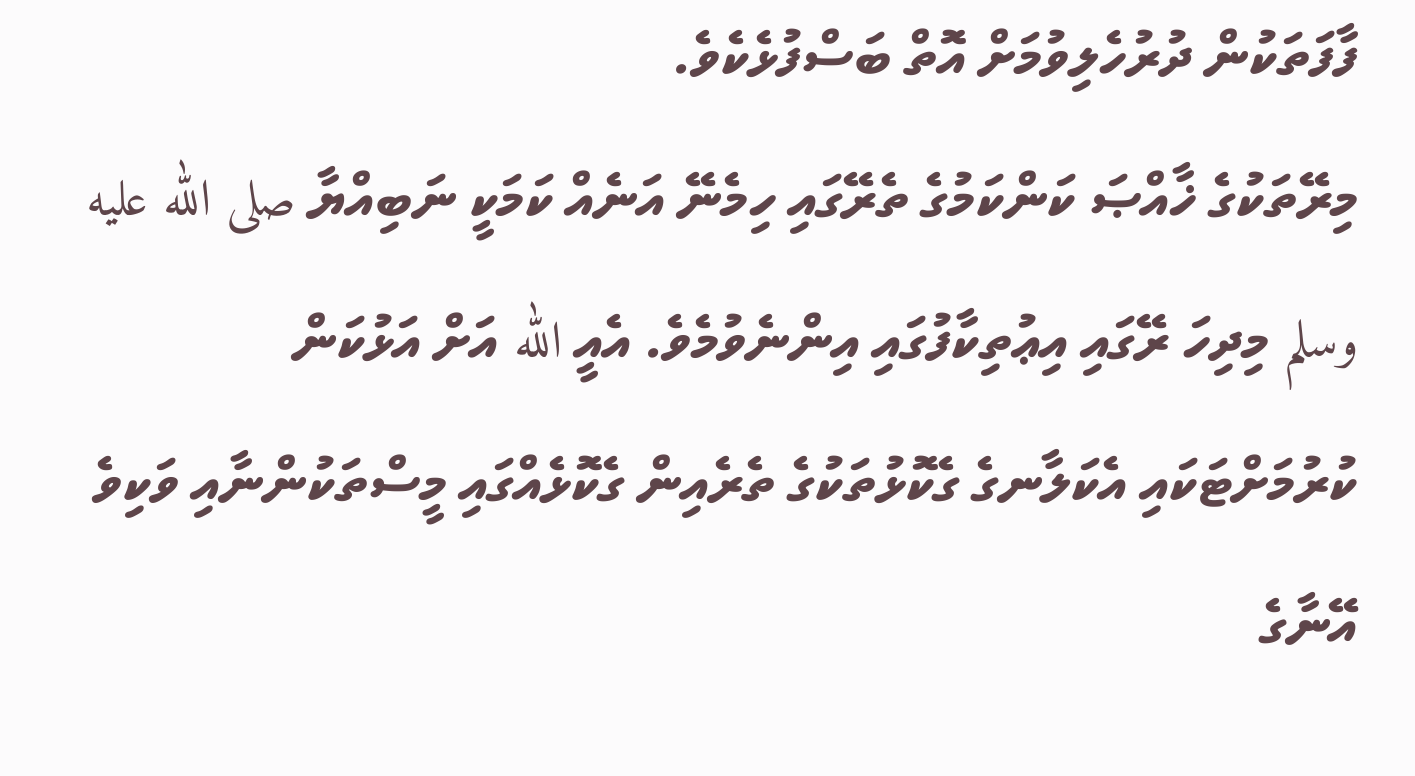ފާފަތަކުން ދުރުހެލިވުމަށް އޮތް ބަސްފުޅެކެވެ.
މިރޭތަކުގެ ޚާއްޞަ ކަންކަމުގެ ތެރޭގައި ހިމެނޭ އަނެއް ކަމަކީ ނަބިއްޔާ صلى الله عليه وسلم މިދިހަ ރޭގައި އިޢުތިކާފުގައި އިންނެވުމެވެ. އެއީ الله އަށް އަޅުކަން ކުރުމަށްޓަކައި އެކަލާނގެ ގެކޮޅުތަކުގެ ތެރެއިން ގެކޮޅެއްގައި މީސްތަކުންނާއި ވަކިވެ އޭނާގެ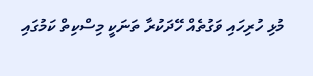މުޅި ހުރިހައި ވަގުތެއް ހޭދަކުރާ ތަނަކީ މިސްކިތް ކަމުގައި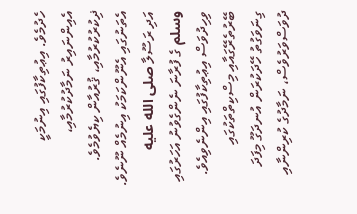ހެދުމެވެ. އިޢުތިކާފުގައި އިނުމަކީ އެއިންނައިރު ނަމާދުކުރުމާއި، ޛިކުރުކުރުމާއި، ޤުރުއާން ކިޔެވުމެވެ. އެތަނުގައި އެނޫންކަމަކު އިނުމެއް ނޫނެވެ. އަދި ރަސޫލާ صلى الله عليه وسلم ގެ ފުރާނަ ނެންގެވުނު އަހަރުގައި ވިހިދުވަސް އިޢުތިކާފުގައި އިންނެވިއެވެ. ބޭރުތެރޭގައާއި މިސްކިތްތަކުގައި ގިނަވަގުތު ހޭދަކުރަން އުނދަގޫ މިފަދަ ދުވަސްވަރުވެސް، ނަމާދުގެ ކުރިންނާއި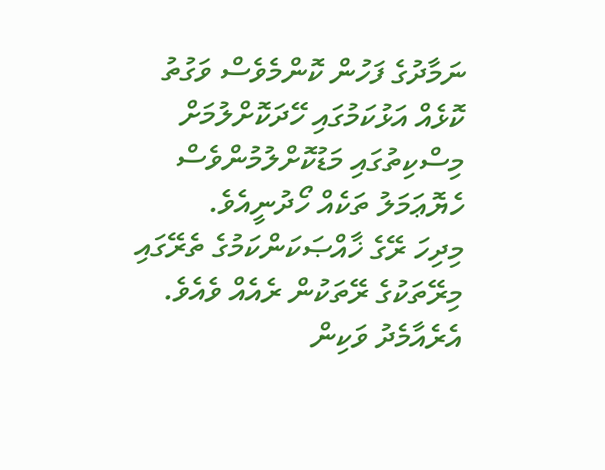ނަމާދުގެ ފަހުން ކޮންމެވެސް ވަގުތު ކޮޅެއް އަޅުކަމުގައި ހޭދަކޮށްލުމަށް މިސްކިތުގައި މަޑުކޮށްލުމުންވެސް ހެޔޮޢަމަލު ތަކެއް ހޯދުނީއެވެ.
މިދިހަ ރޭގެ ޚާއްޞަކަންކަމުގެ ތެރޭގައި މިރޭތަކުގެ ރޭތަކުން ރެއެއް ވެއެވެ. އެރެއާމެދު ވަކިން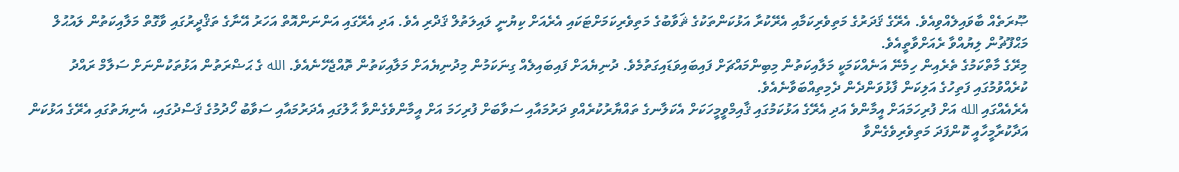ޞޫރަތެއް ބާވައިލެއްވިއެވެ. އެރޭގެ ޤަދަރުގެ މަތިވެރިކަމާއި އެރޭކުރާ އަޅުކަންތަކުގެ ޘަވާބުގެ މަތިވެރިކަމަށްޓަކައި އެރެއަށް ކިޔުނީ ލައިލަތުލް ޤަދްރި އެވެ. އަދި އެރޭގައި އަންނަންއޮތް އަހަރު އޭނާގެ ތަޤްދީރުގައި ވާގޮތް މަލާއިކަތުން ލައުޙުލް މަޙްފޫޡުން ލިޔުއްވާ ރެއަށްވާތީއެވެ.
މިރޭގެ މާތްކަމުގެ ތެރެއިން ހިމެނޭ އަނެއްކަމަކީ މަލާއިކަތުން މިބިންމައްޗަށް ފައިބައިވަޑައިގަތުމެވެ. ދުނިޔެއަށް ފައިބައިލެއް ގިނަކަމުން މިދުނިޔެއަށް މަލާއިކަތުން ތޮއްޖެހޭނެއެވެ. الله ގެ ޙަޟްރަތުން އަޅުތަކުންނަށް ސަލާމް ރައްދު ކުރެއްވުމުގައި ފަތިހުގެ އަލިކަން ފާޅުވަންދެން ދެމިތިއްބަވާނެއެވެ.
އެރެއެއްގައި الله އަށް ފުރިހަމައަށް އީމާންވެ އަދި އެރޭގެ އަޅުކަމުގައި ޤާއިމްވީމީހަކަށް އެކަލާނގެ ތައްޔާރުކުރެއްވި ދަރުމައާއި ސަވާބަށް ފުރިހަމަ އަށް އީމާންވެގެންވާ ޙާލުގައި އެދަރުމައާއި ސަވާބު ހޯދުމުގެ ޤަސްދުގައި، އެނިޔަތުގައި އެރޭގެ އަޅުކަން އަދާކުރާމީހާއީ ކޮންފަދަ މަތިވެރިވެގެންވާ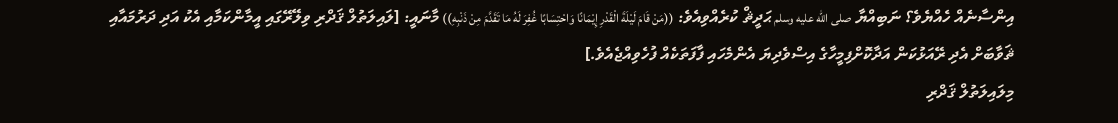އިންސާނެއް ހެއްޔެވެ؟ ނަބިއްޔާ صلى الله عليه وسلم ޙަދީޘް ކުރެއްވިއެވެ: ((مَنْ قَامَ لَيْلَةَ الْقَدْرِ إِيْمَانًا وَاحْتِسَابًا غُفِرَ لَهُ مَا تَقَدَّمَ مِنْ ذَنْبِهِ)) މާނައީ: [ލައިލަތުލް ޤަދްރި ވިލޭރޭގައި އީމާންކަމާއި އެކު އަދި ދަރުމައާއި ޘަވާބަށް އެދި ރޭއަޅުކަން އަދާކޮށްފިމީހާގެ އިސްވެދިޔަ އެންމެހައި ފާފަތަކެއް ފުހެވިއްޖެއެވެ.]
މިލައިލަތުލް ޤަދްރި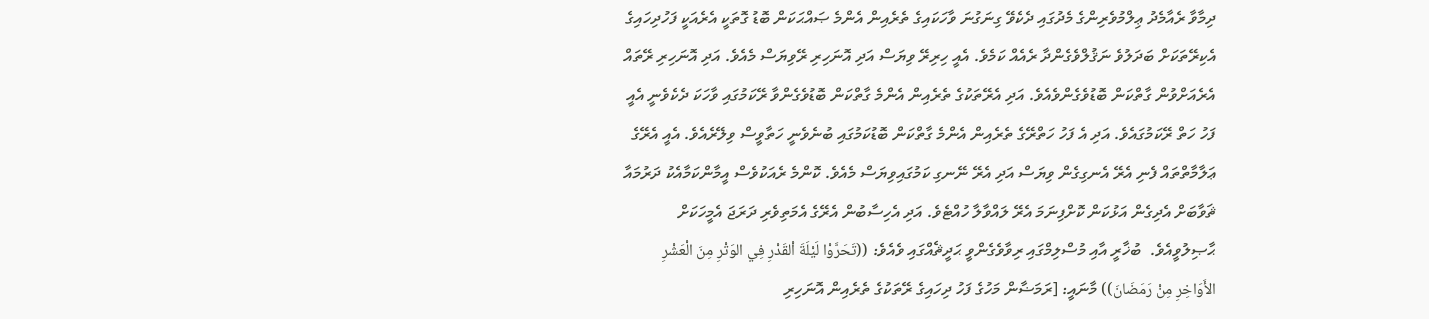ދިމާވާ ރެއާމެދު ޢިލްމުވެރިންގެ މެދުގައި ދެކެވޭ ގިނަގުނަ ވާހަކައިގެ ތެރެއިން އެންމެ ޞައްޙަކަން ބޮޑު ގޮތަކީ އެރެއަކީ ފަހުދިހައިގެ އެކިރޭތަކަށް ބަދަލުވެ ނަޤުލްވެގެންދާ ރެއެއް ކަމެވެ. އެއީ ހިރިރޭ ވިޔަސް އަދި އޮނަހިރި ރޭވިޔަސް މެއެވެ. އަދި އޮނަހިރި ރޭތައް އެރެއަށްވުން ގާތްކަން ބޮޑުވެގެންވެއެވެ. އަދި އެރޭތަކުގެ ތެރެއިން އެންމެ ގާތްކަން ބޮޑުވެގެންވާ ރޭކަމުގައި ވާހަކަ ދެކެވެނީ އެއީ ފަހު ހަތް ރޭކަމުގައެވެ. އަދި އެ ފަހު ހަތްރޭގެ ތެރެއިން އެންމެ ގާތްކަން ބޮޑުކަމުގައި ބުނެވެނީ ހަތާވީސް ވިލޭރެއެވެ. އެއީ އެރޭގެ ޢަލާމާތްތައް ފެނި އެރޭ އެނގިގެން ވިޔަސް އަދި އެރޭ ނޭނގި ކަމުގައިވިޔަސް މެއެވެ. ކޮންމެ ރެއަކުވެސް އީމާންކަމާއެކު ދަރުމައާ ޘަވާބަށް އެދިގެން އަޅުކަން ކޮށްފިނަމަ އެރޭ ލައްވާލާ ހުއްޓެވެ. އަދި އެހިސާބުން އެރޭގެ އެމަތިވެރި ދަރަޖަ އެމީހަކަށް ޙާޞިލުވީއެވެ.  ބުޚާރީ އާއި މުސްލިމްގައި ރިވާވެގެންވީ ޙަދީޘެއްގައި ވެއެވެ: ((تَحَرَّوْا لَيْلَةَ اْلقَدْرِ فِي الوَتْرِ مِنَ الْعَشْرِ الأَوَاخِرِ مِنْ رَمَضَانَ)) މާނައީ: [ރަމަޟާން މަހުގެ ފަހު ދިހައިގެ ރޭތަކުގެ ތެރެއިން އޮނަހިރި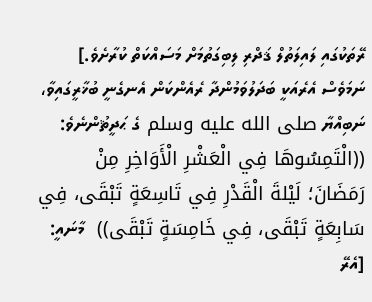ރޭތަކުގައި ލައިލަތުލް ޤަދްރި ލިބިގަތުމަށް މަސައްކަތް ކުރާށެވެ.] ނަމަވެސް އެރެއަކީ ބަދަލުވަމުންދާ ރެއެންކަން އެނގެނީ ބުޚާރީގައިވާ، ނަބިއްޔާ صلى الله عليه وسلم ގެ ޙަދީޘުންނެވެ: ((الْتَمِسُوهَا فِي الْعَشْرِ الْأَوَاخِرِ مِنْ رَمَضَانَ؛ لَيْلةَ الْقَدْرِ فِي تَاسِعَةٍ تَبْقَى، فِي سَابِعَةٍ تَبْقَى، فِي خَامِسَةٍ تَبْقَى))  މާނައީ: [އެރޭ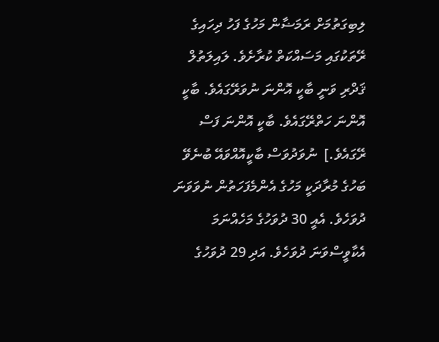ލިބިގަތުމަށް ރަމަޟާން މަހުގެ ފަހު ދިހައިގެ ރޭތަކުގައި މަސައްކަތް ކުރާށެވެ. ލައިލަތުލް ޤަދްރި ވަނީ ބާކީ އޮންނަ ނުވަރޭގައެވެ. ބާކީ އޮންނަ ހަތްރޭގައެވެ. ބާކީ އޮންނަ ފަސް ރޭގައެވެ.]  ނުވަދުވަސް ބާކީއޮއްވައޭ ބުނެވޭ ބަހުގެ މުރާދަކީ މަހުގެ އެންމެފަހަތުން ނުވަވަނަ ދުވަހެވެ. އެއީ 30 ދުވަހުގެ މަހެއްނަމަ އެކާވީސްވަނަ ދުވަހެވެ. އަދި 29 ދުވަހުގެ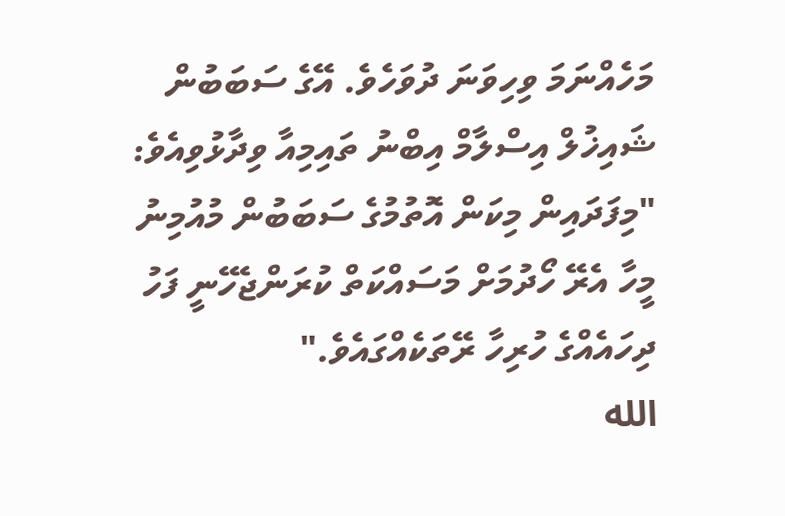މަހެއްނަމަ ވިހިވަނަ ދުވަހެވެ. އޭގެ ސަބަބުން ޝައިޚުލް އިސްލާމް އިބްނު ތައިމިއާ ވިދާޅުވިއެވެ: "މިފަދައިން މިކަން އޮތުމުގެ ސަބަބުން މުއުމިނު މީހާ އެރޭ ހޯދުމަށް މަސައްކަތް ކުރަންޖެހޭނީ ފަހު ދިހައެއްގެ ހުރިހާ ރޭތަކެއްގައެވެ."
الله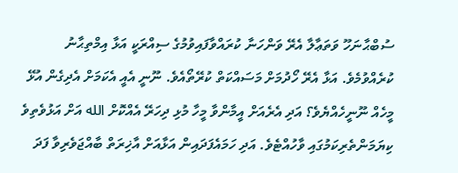ސުބްޙާނަހޫ ވަތަޢާލާ އެރޭ ވަންހަނާ ކުރައްވާފައިވުމުގެ ސިއްރަކީ އަޅާ އިމްތިޙާނު ކުރެއްވުމެވެ. އަޅާ އެރޭ ހޯދުމަށް މަސައްކަތް ކުރޭތޯއެވެ. ނޫނީ އެއީ އެކަމަށް އެދިގެން އުޅޭ މީހެއް ނޫނީހެއްޔެވެ؟ އަދި އެރެއަށް އީމާންވާ މީހާ މުޅި ދިހަރޭ އެއްކޮށް الله އަށް އަޅުވެތިވެ ކިޔަމަންތެރިކަމުގައި ވާހުއްޓެވެ. އަދި ހަމައެފަދައިން އަޅާއަށް އާޚިރަތް ބާއްޖަވެރިވާ ފަދަ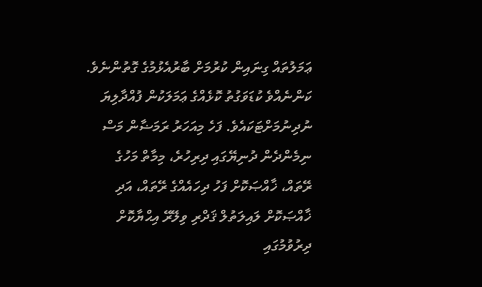ޢަމަލުތައް ގިނައިން ކުރުމަށް ބާރުއެޅުމުގެ ގޮތުންނެވެ. ކަންނެއްވެ ކުޑަވަގުތު ކޮޅެއްގެ ޢަމަލަކުން ފުއްދާލިޔަ ނުދިނުމަށްޓަކައެވެ. ފަހެ މިއަހަރު ރަމަޟާން މަސް ނިމެންދެން ދުނިޔޭގައި ދިރިހުރެ، މިމާތް މަހުގެ ރޭތައް، ޚާއްޞަކޮށް ފަހު ދިހައެއްގެ ރޭތައް، އަދި ޚާއްޞަކޮށް ލައިލަތުލް ޤަދްރި ވިލޭރޭ އިޙްޔާކޮށް ދިރުވުމުގައި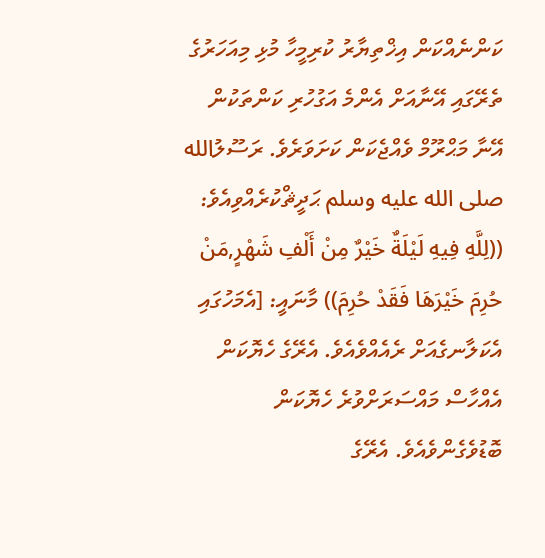ކަންނެއްކަން އިޚްތިޔާރު ކުރިމީހާ މުޅި މިއަހަރުގެ ތެރޭގައި އޭނާއަށް އެންމެ އަގުހުރި ކަންތަކުން އޭނާ މަޙްރޫމް ވެއްޖެކަން ކަށަވަރެވެ. ރަސޫލުالله صلى الله عليه وسلم ޙަދީޘްކުރެއްވިއެވެ: ((لِلَّهِ فِيهِ لَيْلَةٌ خَيْرٌ مِنْ أَلْفِ شَهْرٍ,مَنْ حُرِمَ خَيْرَهَا فَقَدْ حُرِمَ)) މާނައީ: [އެމަހުގައި އެކަލާނގެއަށް ރެއެއްވެއެވެ. އެރޭގެ ހެޔޮކަން އެއްހާސް މައްސަރަށްވުރެ ހެޔޮކަން ބޮޑުވެގެންވެއެވެ. އެރޭގެ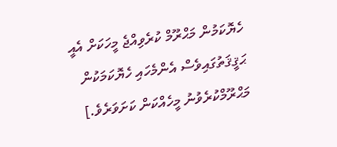ހެޔޮކަމުން މަޙްރޫމް ކުރެވިއްޖެ މީހަކަށް އެއީ ޙަޤީޤަތުގައިވެސް އެންމެހައި ހެޔޮކަމަކުން މަޙްރޫމްކުރެވުނު މީހެއްކަން ކަށަވަރެވެ.]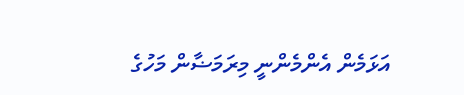އަޅަމެން އެންމެންނީ މިރަމަޟާން މަހުގެ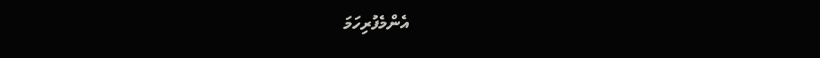އެންމެފުރިހަމަ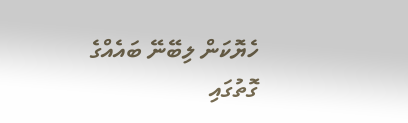ހެޔޮކަން ލިބޭނޭ ބައެއްގެ ގޮތުގައި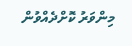މިންވަރު ކޮށްދެއްވުން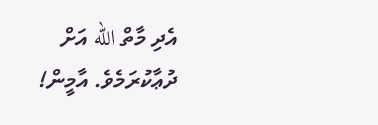އެދި މާތް الله އަށް ދުޢާކުރަމެވެ. އާމީން!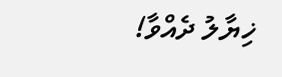ޚިޔާލު ދެއްވާ!